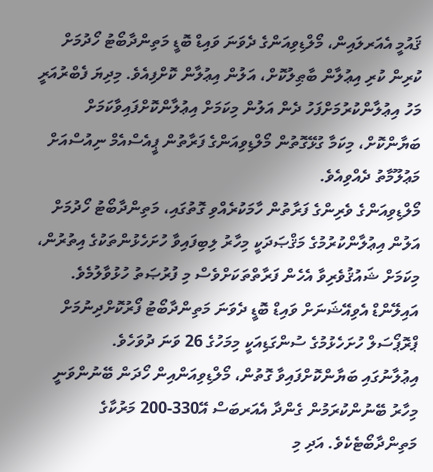ޤައުމީ އެއަރލައިން، މޯލްޑިވިއަންގެ ދެވަނަ ވައިޑް ބޮޑީ މަތިންދާބޯޓު ހޯދުމަށް ކުރިން ކުރި އިޢުލާން ބާޠިލުކޮށް، އަލުން އިޢުލާން ކޮށްފިއެވެ. މިދިޔަ ފެބްރުއަރީ މަހު އިޢުލާންކުރުމަށްފަހު ދެން އަލުން މިކަމަށް އިޢުލާންކޮށްފައިވާކަމަށް ބަޔާންކޮށް، މިކަމާ ގުޅޭގޮތުން މޯލްޑިވިއަންގެ ފަރާތުން ޕީއެސްއެމް ނިއުސްއަށް މަޢުލޫމާތު ދެއްވިއެވެ.
މޯލްޑިވިއަންގެ ވެރިންގެ ފަރާތުން ހާމަކުރެއްވި ގޮތުގައި، މަތިންދާބޯޓު ހޯދުމަށް އަލުން އިޢުލާންކުރުމުގެ މަޤްޞަދަކީ މިހާރު ލިބިފައިވާ ހުށަހެޅުންތަކުގެ އިތުރުން، މިކަމަށް ޝައުޤުވެރިވާ އެހެން ފަރާތްތަކަށްވެސް މި ފުރުޞަތު ހުޅުވާލުމެވެ. އައިލޭންޑް އެވިއޭޝަނަށް ވައިޑް ބޮޑީ ދެވަނަ މަތިންދާބޯޓު ފޯރުކޮށްދިނުމަށް ޕްރޮޕޯސަލް ހުށަހެޅުމުގެ ސުންގަޑިއަކީ މިމަހުގެ 26 ވަނަ ދުވަހެވެ.
އިޢުލާނުގައި ބަޔާންކޮށްފައިވާ ގޮތުން، މޯލްޑިވިއަންއިން ހޯދަން ބޭނުންވަނީ މިހާރު ބޭނުންކުރަމުން ގެންދާ އެއަރބަސް އޭ330-200 މަރުކާގެ މަތިންދާބޯޓެކެވެ. އަދި މި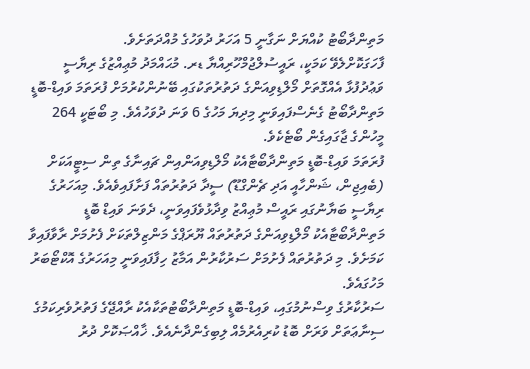މަތިންދާބޯޓު ކުއްޔަށް ނަގާނީ 5 އަހަރު ދުވަހުގެ މުއްދަތަށެވެ.
ފާހަގަކޮށްލެވޭ ކަމަކީ، ރައީސުލްޖުމްހޫރިއްޔާ ޑރ. މުޙައްމަދު މުޢިއްޒުގެ ރިޔާސީ ވަޢުދުފުޅާ އެއްގޮތަށް މޯލްޑިވިއަންގެ ދަތުރުތަކުގައި ބޭނުންކުރުމަށް ފުރަތަމަ ވައިޑް-ބޮޑީ މަތިންދާބޯޓު ގެނެސްފައިވަނީ މިދިޔަ މަހުގެ 6 ވަނަ ދުވަހުއެވެ. މި ބޯޓަކީ 264 މީހުންގެ ޖާގައިގެން ބޯޓެކެވެ.
ފުރަތަމަ ވައިޑް-ބޮޑީ މަތިންދާބޯޓާއެކު މޯލްޑިވިއަންއިން ޗައިނާގެ ތިން ސިޓީއަކަށް (ބެއިޖިން، ޝަންހާއީ އަދި ޗެންގްޑޫ) ސީދާ ދަތުރުތައް ފަށާފައިވެއެވެ. މިއަހަރުގެ ރިޔާސީ ބަޔާނުގައި ރައީސް މުޢިއްޒު ވިދާޅުވެފައިވަނީ، ދެވަނަ ވައިޑް ބޮޑީ މަތިންދާބޯޓާއެކު މޯލްޑިވިއަންގެ ދަތުރުތައް ޔޫރަޕްގެ މަންޒިލްތަކަށް ފެށުމަށް ރާވާފައިވާ ކަމަށެވެ. މި ދަތުރުތައް ފެށުމަށް ސަރުކާރުން އަމާޒު ހިފާފައިވަނީ މިއަހަރުގެ އޮކްޓޯބަރު މަހުގައެވެ.
ސަރުކާރުގެ ވިސްނުމުގައި، ވައިޑް-ބޮޑީ މަތިންދާބޯޓުތަކާއެކު ރާއްޖޭގެ ފަތުރުވެރިކަމުގެ ސިނާޢަތަށް ވަރަށް ބޮޑު ކުރިއެރުމެއް ލިބިގެންދާނެއެވެ. ޚާއްޞަކޮށް ދުރު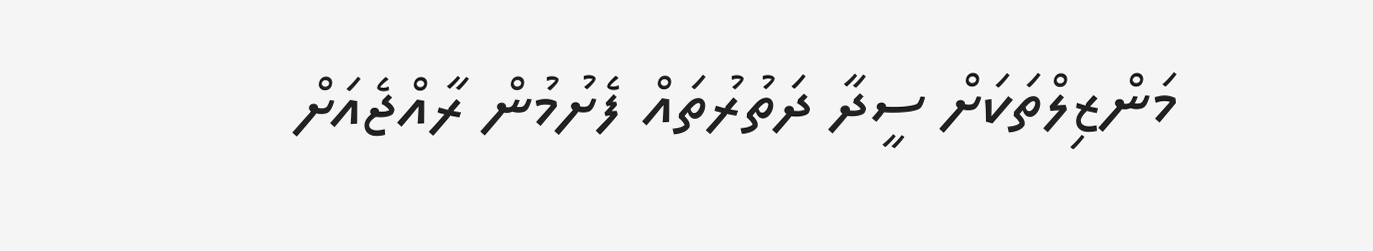މަންޒިލްތަކަށް ސީދާ ދަތުރުތައް ފެށުމުން ރާއްޖެއަށް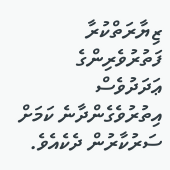ޒިޔާރަތްކުރާ ފަތުރުވެރިންގެ ޢަދަދުވެސް އިތުރުވެގެންދާނެ ކަމަށް ސަރުކާރުން ދެކެއެވެ.